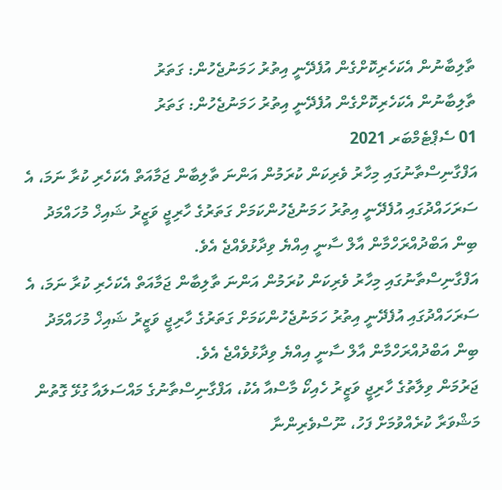ތާލިބާނުން އެކަހެރިކޮށްގެން އުފެދޭނީ އިތުރު ހަމަނުޖެހުން: ގަތަރު
ތާލިބާނުން އެކަހެރިކޮށްގެން އުފެދޭނީ އިތުރު ހަމަނުޖެހުން: ގަތަރު
01 ސެޕްޓެމްބަރ 2021
އަފްގާނިސްތާނުގައި މިހާރު ވެރިކަން ކުރަމުން އަންނަ ތާލިބާން ޖަމާއަތް އެކަހެރި ކުރާ ނަމަ، އެ ސަރަހައްދުގައި އުފެދޭނީ އިތުރު ހަމަނުޖެހުންކަމަށް ގަތަރުގެ ހާރިޖީ ވަޒީރު ޝައިޚް މުހައްމަދު ބިން އަބްދުއްރަހްމާން އާލް ސާނީ އިއްޔެ ވިދާޅުވެއްޖެ އެވެ.
އަފްގާނިސްތާނުގައި މިހާރު ވެރިކަން ކުރަމުން އަންނަ ތާލިބާން ޖަމާއަތް އެކަހެރި ކުރާ ނަމަ، އެ ސަރަހައްދުގައި އުފެދޭނީ އިތުރު ހަމަނުޖެހުންކަމަށް ގަތަރުގެ ހާރިޖީ ވަޒީރު ޝައިޚް މުހައްމަދު ބިން އަބްދުއްރަހްމާން އާލް ސާނީ އިއްޔެ ވިދާޅުވެއްޖެ އެވެ.
ޖަރުމަން ވިލާތުގެ ހާރިޖީ ވަޒީރު ހެއިކޯ މާސްއާ އެކު، އަފްގާނިސްތާނުގެ މައްސަލައާ ގުޅޭ ގޮތުން މަޝްވަރާ ކުރެއްވުމަށް ފަހު، ނޫސްވެރިންނާ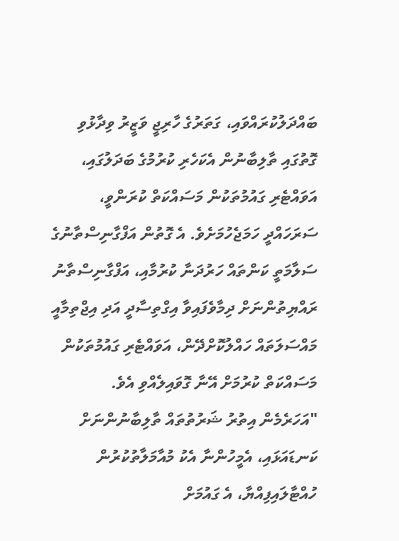ބައްދަލުކުރައްވައި، ގަތަރުގެ ހާރިޖީ ވަޒީރު ވިދާޅުވި ގޮތުގައި ތާލިބާނުން އެކަހެރި ކުރުމުގެ ބަދަލުގައި، އަވައްޓެރި ގައުމުތަކުން މަސައްކަތް ކުރަންވީ، ސަރަހައްދީ ހަމަޖެހުމަށެވެ. އެ ގޮތުން އަފްގާނިސްތާނުގެ ސަލާމަތީ ކަންތައް ހަރުދަނާ ކުރުމާއި، އަފްގާނިސްތާނު ރައްޔިތުންނަށް ދިމާވެފައިވާ އިގްތިސާދީ އަދި އިޖްތިމާއީ މައްސަލަތައް ހައްލުކޮށްދޭން، އަވައްޓެރި ގައުމުތަކުން މަސައްކަތް ކުރުމަށް އޭނާ ގޮވައިލެއްވި އެވެ.
"އަހަރެމެން އިތުރު ޝަރުތުތައް ތާލިބާނުންނަށް ކަނޑައަޅައި، އެމީހުންނާ އެކު މުއާމަލާތުކުރުން ހުއްޓާލައިފިއްޔާ، އެ ގައުމަށް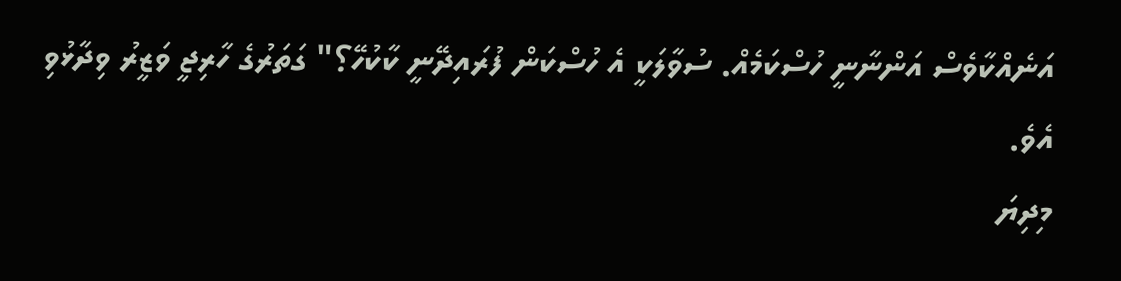އަނެއްކާވެސް އަންނާނީ ހުސްކަމެއް. ސުވާލަކީ އެ ހުސްކަން ފުރައިދޭނީ ކާކުހޭ؟" ގަތަރުގެ ހާރިޖީ ވަޒީރު ވިދާޅުވި އެވެ.
މިދިޔަ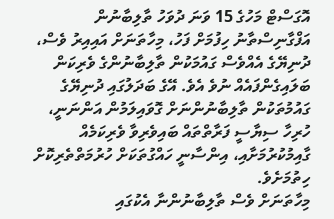އޮގަސްޓް މަހުގެ 15 ވަނަ ދުވަހު ތާލިބާނުން އަފްގާނިސްތާނު ހިފުމަށް ފަހު، މިހާތަނަށް އައިއިރު ވެސް، ދުނިޔޭގެ އެއްވެސް ގައުމަކުން ތާލިބާނުންގެ ވެރިކަން ބަލައިގެންފައެއް ނުވެ އެވެ. އޭގެ ބަދަލުގައި ދުނިޔޭގެ ގައުމުތަކުން ތާލިބާނުންނަށް ގޮވައިލަމުން އަންނަނީ، ހުރިހާ ސިޔާސީ ފަރާތްތައް ބައިވެރިވާ ވެރިކަމެއް ގާއިމުކުރުމަށާއި، އިންސާނީ ހައްގުތަކަށް ހުރުމަތްތެރިކޮށް ހިތުމަށެވެ.
މިހާތަނަށް ވެސް ތާލިބާނުންނާ އެކުގައި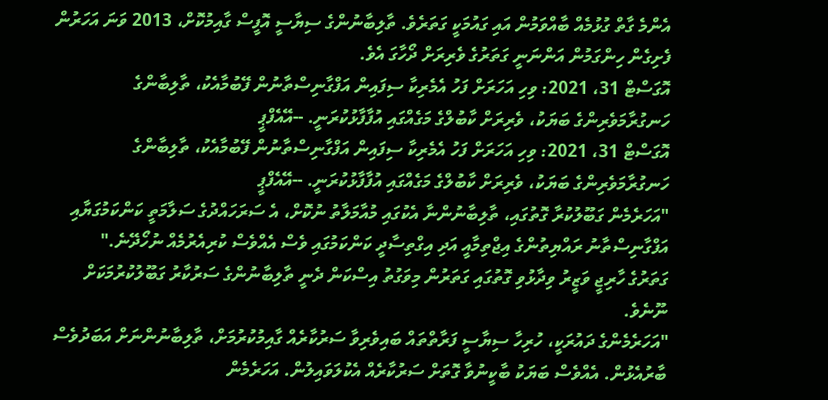އެންމެ ގާތް ގުޅުމެއް ބާއްވަމުން އައި ގައުމަކީ ގަތަރެވެ. ތާލިބާނުންގެ ސިޔާސީ އޮފީސް ގާއިމުކޮށް، 2013 ވަނަ އަހަރުން ފެށިގެން ހިންގަމުން އަންނަނީ ގަތަރުގެ ވެރިރަށް ދޯހާގަ އެވެ.
އޮގަސްޓް 31، 2021: ވިހި އަހަރަށް ފަހު އެމެރިކާ ސިފައިން އަފްގާނިސްތާނުން ފޭބުމާއެކު، ތާލިބާންގެ ހަނގުރާމަވެރިންގެ ބަޔަކު، ވެރިރަށް ކާބުލްގެ މަގެއްގައި އުފާފާޅުކުރަނީ. --އޭއެފްޕީ
އޮގަސްޓް 31، 2021: ވިހި އަހަރަށް ފަހު އެމެރިކާ ސިފައިން އަފްގާނިސްތާނުން ފޭބުމާއެކު، ތާލިބާންގެ ހަނގުރާމަވެރިންގެ ބަޔަކު، ވެރިރަށް ކާބުލްގެ މަގެއްގައި އުފާފާޅުކުރަނީ. --އޭއެފްޕީ
"އަހަރެމެން ގަބޫލުކުރާ ގޮތުގައި، ތާލިބާނުންނާ އެކުގައި މުއާމަލާތު ނުކޮށް، އެ ސަރަހައްދުގެ ސަލާމަތީ ކަންކަމުގަޔާއި އަފްގާނިސްތާނު ރައްޔިތުންގެ އިޖްތިމާއީ އަދި އިގްތިސާދީ ކަންކަމުގައި ވެސް އެއްވެސް ކުރިއެރުމެއް ނުހޯދޭނެ."
ގަތަރުގެ ހާރިޖީ ވަޒީރު ވިދާޅުވި ގޮތުގައި ގަތަރުން މިވަގުތު އިސްކަން ދެނީ ތާލިބާނުންގެ ސަރުކާރު ގަބޫލުކުރުމަކަށް ނޫނެވެ.
"އަހަރެމެންގެ ދައުރަކީ، ހުރިހާ ސިޔާސީ ފަރާތްތައް ބައިވެރިވާ ސަރުކާރެއް ގާއިމުކުރުމަށް، ތާލިބާނުންނަށް އަބަދުވެސް ބާރުއެޅުން. އެއްވެސް ބަޔަކު ބާކީނުވާ ގޮތަށް ސަރުކާރެއް އެކުލަވައިލުން. އަހަރެމެން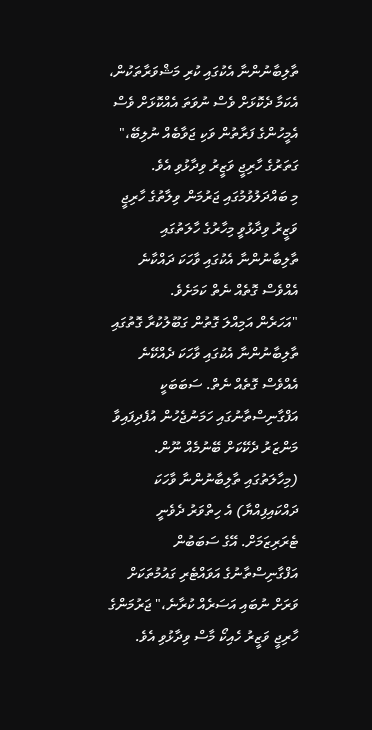ތާލިބާނުންނާ އެކުގައި ކުރި މަޝްވަރާތަކުން، އެކަމާ ދެކޮޅަށް ވެސް ނުވަތަ އެއްކޮޅަށް ވެސް އެމީހުންގެ ފަރާތުން ވަކި ޖަވާބެއް ނުލިބޭ،" ގަތަރުގެ ހާރިޖީ ވަޒީރު ވިދާޅުވި އެވެ.
މި ބައްދަލުވުމުގައި ޖަރުމަން ވިލާތުގެ ހާރިޖީ ވަޒީރު ވިދާޅުވީ މިހާރުގެ ހާލަތުގައި ތާލިބާނުންނާ އެކުގައި ވާހަކަ ދައްކާނެ އެއްވެސް ގޮތެއް ނެތް ކަމަށެވެ.
"އަހަރެން އަމިއްލަ ގޮތުން ގަބޫލުކުރާ ގޮތުގައި ތާލިބާނުންނާ އެކުގައި ވާހަކަ ދެއްކޭނެ އެއްވެސް ގޮތެއް ނެތް. ސަބަބަކީ އަފްގާނިސްތާނުގައި ހަމަނުޖެހުން އުފެދިފައިވާ މަންޒަރު ދެކޭކަށް ބޭނުމެއް ނޫން. (މިހާލަތުގައި ތާލިބާނުންނާ ވާހަކަ ދައްކައިފިއްޔާ) އެ ހިތްވަރު ދެވެނީ ޓެރަރިޒަމަށް. އޭގެ ސަބަބުން އަފްގާނިސްތާނުގެ އަވައްޓެރި ގައުމުތަކަށް ވަރަށް ނުބައި އަސަރެއް ކުރާނެ،" ޖަރުމަންގެ ހާރިޖީ ވަޒީރު ހެއިކޯ މާސް ވިދާޅުވި އެވެ.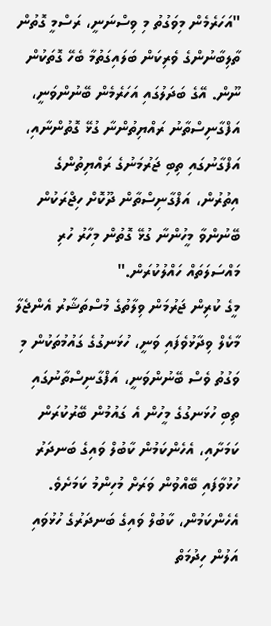"އަހަރެމެން މިވަގުތު މި ވިސްނަނީ، ރަސްމީ ގޮތުން ތާލިބާނުންގެ ވެރިކަން ބަލައިގަތުމާ ބެހޭ ގޮތަކުން ނޫން. އޭގެ ބަދަލުގައި އަހަރެމެން ބޭނުންވަނީ، އަފްގާނިސްތާނު ރައްޔިތުންނާ ގުޅޭ ގޮތުންނާއި، އަފްގާނުގައި ތިބި ޖަރުމަނުގެ ރައްޔިތުންގެ އިތުރުން، އަފްގާނިސްތާން ދޫކޮށް ހިޖްރަކުން ބޭނުންވާ މީހުންނާ ގުޅޭ ގޮތުން މިހާރު ހުރި މައްސަލަތައް ހައްލުކުރަން."
މީގެ ކުރިން ޖަރުމަން ވިލާތުގެ މުސްތަޝާރު އެންޖެލާ މާކެލް ވިދާޅުވެފައި ވަނީ، ހުޅަނގުގެ ގައުމުތަކުން މި ވަގުތު ވެސް ބޭނުންވަނީ، އަފްގާނިސްތާނުގައި ތިބި ހުޅަނގުގެ މީހުން އެ ގައުމުން ބޭރުކުރަން ކަމަށާއި، އެހެންކަމުން ކާބުލް ވައިގެ ބަނދަރު ހުޅުވާފައި ބޭއްވުން ވަރަށް މުހިންމު ކަމަށެވެ.
އެހެންކަމުން، ކާބުލް ވައިގެ ބަނދަރުގެ ހުޅުވައި އަލުން ހިދުމަތް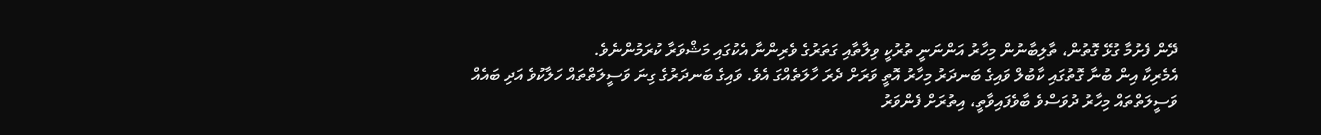ދޭން ފެށުމާ ގުޅޭ ގޮތުން، ތާލިބާނުން މިހާރު އަންނަނީ ތުރުކީ ވިލާތާއި ގަތަރުގެ ވެރިންނާ އެކުގައި މަޝްވަރާ ކުރަމުންނެވެ.
އެމެރިކާ އިން ބުނާ ގޮތުގައި ކާބުލް ވައިގެ ބަނދަރު މިހާރު އޮތީ ވަރަށް ދެރަ ހާލަތެއްގަ އެވެ. ވައިގެ ބަނދަރުގެ ގިނަ ވަސީލަތްތައް ހަލާކުވެ އަދި ބައެއް ވަސީލަތްތައް މިހާރު ދުވަސްވެ ބާވެފައިވާތީ، އިތުރަށް ފެންވަރު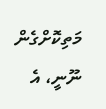މަތިކޮށްގެން ނޫނީ، އެ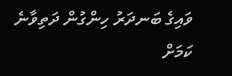ވައިގެ ބަނދަރު ހިންގުން ދަތިވާނެ ކަމަށް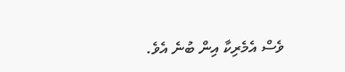ވެސް އެމެރިކާ އިން ބުނެ އެވެ.